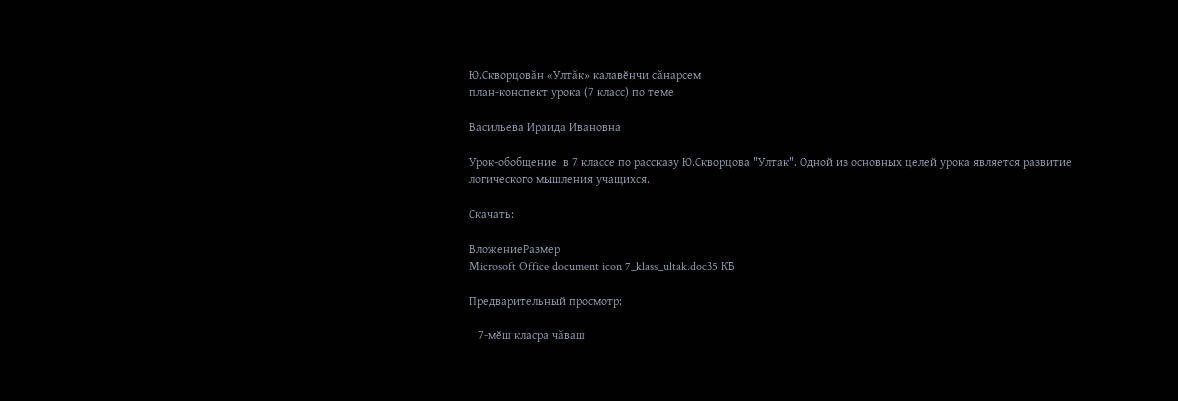Ю.Скворцовăн «Ултăк» калавӗнчи сăнарсем
план-конспект урока (7 класс) по теме

Васильева Ираида Ивановна

Урок-обобщение  в 7 классе по рассказу Ю.Скворцова "Ултак". Одной из основных целей урока является развитие  логического мышления учащихся.

Скачать:

ВложениеРазмер
Microsoft Office document icon 7_klass_ultak.doc35 КБ

Предварительный просмотр:

   7-мӗш класра чăваш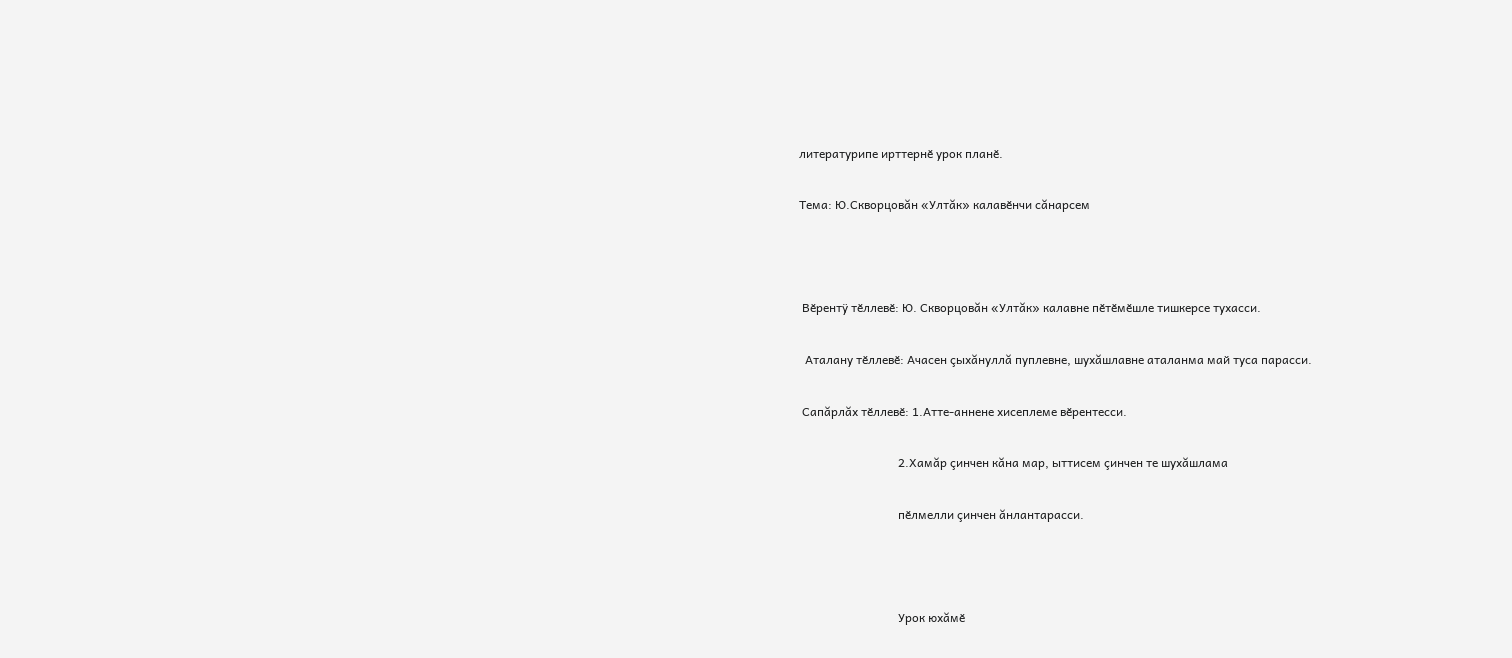литературипе ирттернӗ урок планӗ.

Тема: Ю.Скворцовăн «Ултăк» калавӗнчи сăнарсем



 Вӗрентӱ тӗллевӗ: Ю. Скворцовăн «Ултăк» калавне пӗтӗмӗшле тишкерсе тухасси.

  Аталану тӗллевӗ: Ачасен çыхăнуллă пуплевне, шухăшлавне аталанма май туса парасси.

 Сапăрлăх тӗллевӗ: 1.Атте-аннене хисеплеме вӗрентесси.

                                 2.Хамăр çинчен кăна мар, ыттисем çинчен те шухăшлама

                                 пӗлмелли çинчен ăнлантарасси.



                                 Урок юхăмӗ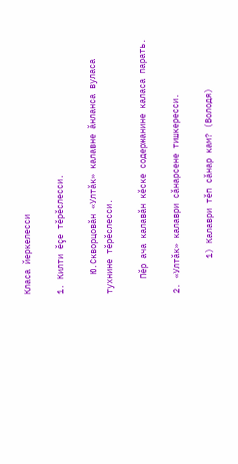Класа йеркелесси

1. Килти ӗçе тӗрӗслесси.

    Ю.Скворцовăн «Ултăк» калавне ăнланса вуласа тухнине тӗрӗслесси.

   Пӗр ача калавăн кӗске содержанине каласа парать.

2. «Ултăк» калаври сăнарсене тишкересси.

       1) Калаври тӗп сăнар кам? (Володя)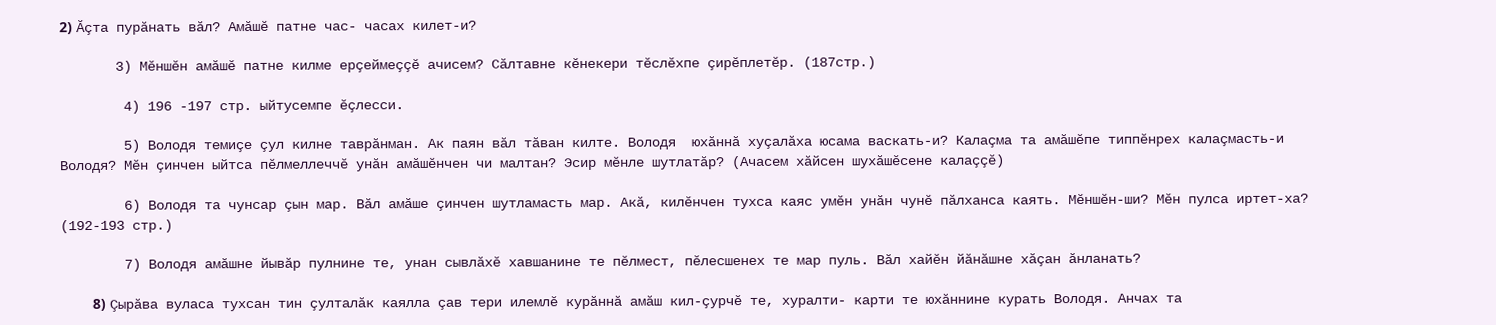2) Ăçта пурăнать вăл? Амăшӗ патне час- часах килет-и?

       3) Мӗншӗн амăшӗ патне килме ерçеймеççӗ ачисем? Сăлтавне кӗнекери тӗслӗхпе çирӗплетӗр. (187стр.)

        4) 196 -197 стр. ыйтусемпе ӗçлесси.

        5) Володя темиçе çул килне таврăнман. Ак паян вăл тăван килте. Володя  юхăннă хуçалăха юсама васкать-и? Калаçма та амăшӗпе типпӗнрех калаçмасть-и Володя? Мӗн çинчен ыйтса пӗлмеллеччӗ унăн амăшӗнчен чи малтан? Эсир мӗнле шутлатăр? (Ачасем хăйсен шухăшӗсене калаççӗ)

        6) Володя та чунсар çын мар. Вăл амăше çинчен шутламасть мар. Акă, килӗнчен тухса каяс умӗн унăн чунӗ пăлханса каять. Мӗншӗн-ши? Мӗн пулса иртет-ха? (192-193 стр.)

        7) Володя амăшне йывăр пулнине те, унан сывлăхӗ хавшанине те пӗлмест, пӗлесшенех те мар пуль. Вăл хайӗн йăнăшне хăçан ăнланать?

        8) Çырăва вуласа тухсан тин çулталăк каялла çав тери илемлӗ курăннă амăш кил-çурчӗ те, хуралти- карти те юхăннине курать Володя. Анчах та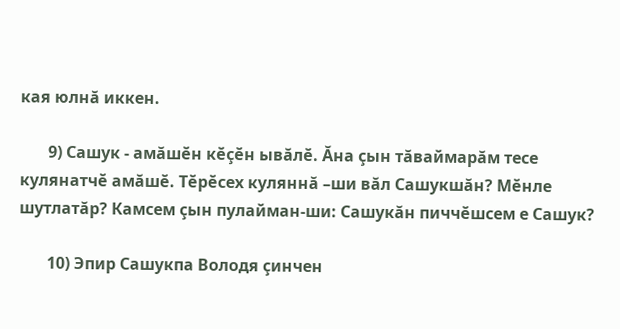кая юлнă иккен.

       9) Сашук - амăшӗн кӗçӗн ывăлӗ. Ăна çын тăваймарăм тесе кулянатчӗ амăшӗ. Тӗрӗсех куляннă –ши вăл Сашукшăн? Мӗнле шутлатăр? Камсем çын пулайман-ши: Сашукăн пиччӗшсем е Сашук?

       10) Эпир Сашукпа Володя çинчен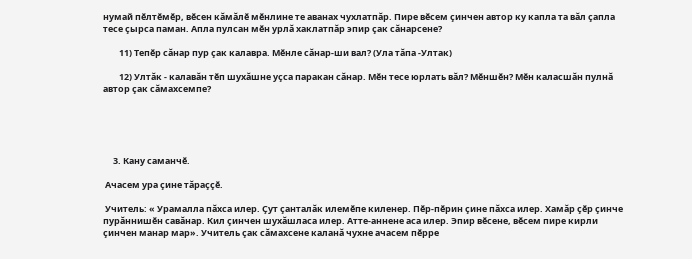нумай пӗлтӗмӗр, вӗсен кăмăлӗ мӗнлине те аванах чухлатпăр. Пире вӗсем çинчен автор ку капла та вăл çапла тесе çырса паман. Апла пулсан мӗн урлă хаклатпăр эпир çак сăнарсене?

        11) Тепӗр сăнар пур çак калавра. Мӗнле сăнар-ши вал? (Ула тăпа -Ултак)

        12) Ултăк - калавăн тӗп шухăшне уçса паракан сăнар. Мӗн тесе юрлать вăл? Мӗншӗн? Мӗн каласшăн пулнă автор çак сăмахсемпе?





     3. Кану саманчӗ.

 Ачасем ура çине тăраççӗ.

 Учитель: « Урамалла пăхса илер. Çут çанталăк илемӗпе киленер. Пӗр-пӗрин çине пăхса илер. Хамăр çӗр çинче пурăннишӗн савăнар. Кил çинчен шухăшласа илер. Атте-аннене аса илер. Эпир вӗсене, вӗсем пире кирли çинчен манар мар». Учитель çак сăмахсене каланă чухне ачасем пӗрре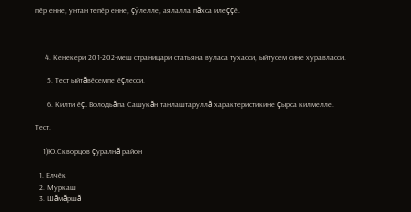пӗр енне, унтан тепӗр енне, çӱлелле, аялалла пăхса илеççӗ.



     4. Кенекери 201-202-меш страницари статьяна вуласа тухасси, ыйтусем сине хуравласси.

      5. Тест ыйтăвӗсемпе ӗçлесси.

      6. Килти ӗç. Володьăпа Сашукăн танлаштаруллă характеристикине çырса килмелле.

Тест.

    1)Ю.Скворцов çуралнă район

  1. Елчӗк
  2. Муркаш
  3. Шăмăршă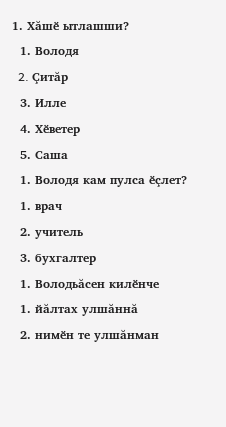1. Хăшӗ ытлашши?
  1. Володя
  2. Çитăр
  3. Илле
  4. Хӗветер
  5. Саша
  1. Володя кам пулса ӗçлет?
  1. врач
  2. учитель
  3. бухгалтер
  1. Володьăсен килӗнче
  1. йăлтах улшăннă
  2. нимӗн те улшăнман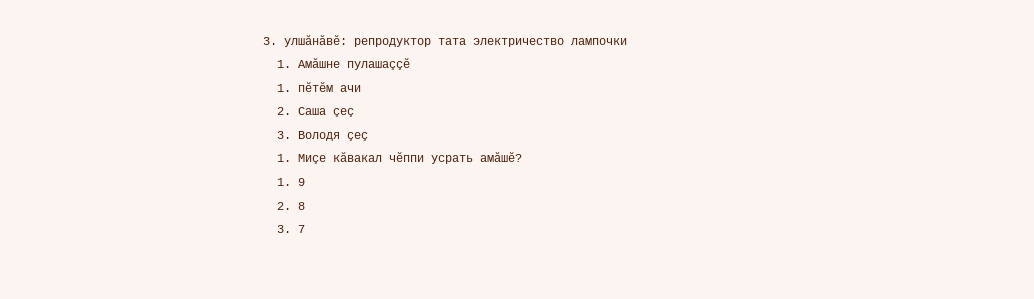3. улшăнăвӗ: репродуктор тата электричество лампочки
  1. Амăшне пулашаççӗ
  1. пӗтӗм ачи
  2. Саша çеç
  3. Володя çеç
  1. Миçе кăвакал чӗппи усрать амăшӗ?
  1. 9
  2. 8
  3. 7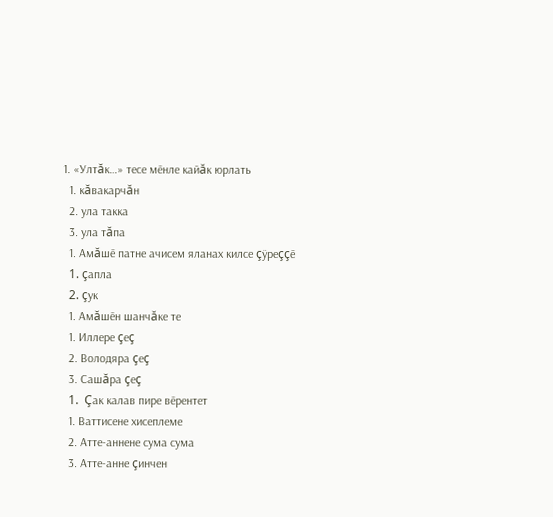1. «Ултăк…» тесе мӗнле кайăк юрлать
  1. кăвакарчăн
  2. ула такка
  3. ула тăпа
  1. Амăшӗ патне ачисем яланах килсе çӱреççӗ
  1. çапла
  2. çук
  1. Амăшӗн шанчăке те
  1. Иллере çеç
  2. Володяра çеç
  3. Сашăра çеç
  1.  Çак калав пире вӗрентет
  1. Ваттисене хисеплеме
  2. Атте-аннене сума сума
  3. Атте-анне çинчен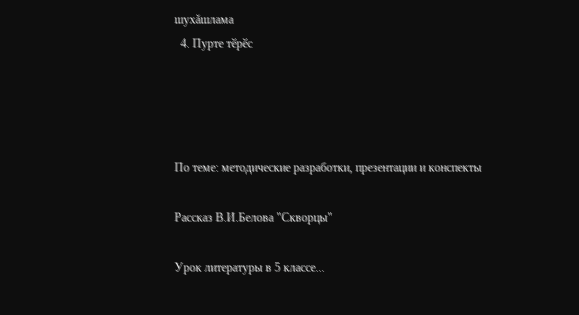шухăшлама
  4. Пурте тӗрӗс




По теме: методические разработки, презентации и конспекты

Рассказ В.И.Белова "Скворцы"

Урок литературы в 5 классе...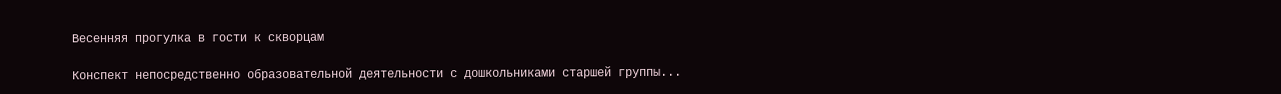Весенняя прогулка в гости к скворцам

Конспект непосредственно образовательной деятельности с дошкольниками старшей группы...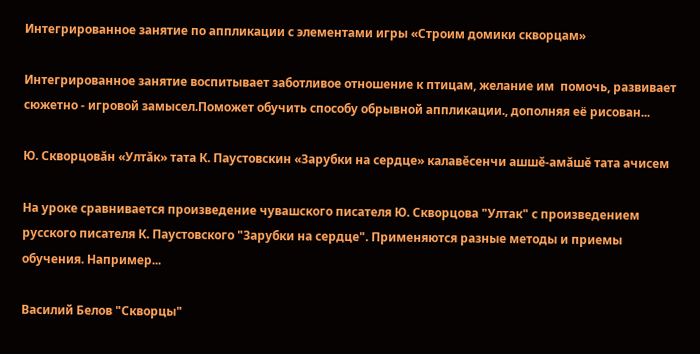Интегрированное занятие по аппликации с элементами игры «Строим домики скворцам»

Интегрированное занятие воспитывает заботливое отношение к птицам, желание им  помочь, развивает сюжетно - игровой замысел.Поможет обучить способу обрывной аппликации., дополняя её рисован...

Ю. Скворцовăн «Ултăк» тата К. Паустовскин «Зарубки на сердце» калавĕсенчи ашшĕ-амăшĕ тата ачисем

На уроке сравнивается произведение чувашского писателя Ю. Скворцова "Ултак" с произведением русского писателя К. Паустовского "Зарубки на сердце". Применяются разные методы и приемы обучения. Например...

Василий Белов "Скворцы"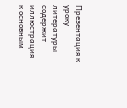Презентация к уроку литературы содержит иллюстрация к основным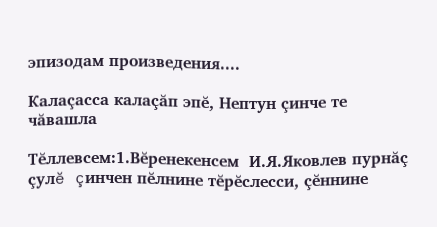эпизодам произведения....

Калаçасса калаçăп эпĕ, Нептун çинче те чăвашла

Тĕллевсем:1.Вĕренекенсем  И.Я.Яковлев пурнăç çулĕ çинчен пĕлнине тĕрĕслесси, çĕннине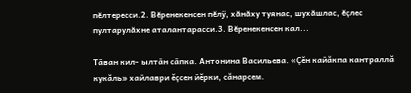пĕлтересси.2. Вĕренекенсен пĕлÿ, хăнăху туянас, шухăшлас, ĕçлес пултарулăхне аталантарасси.3. Вĕренекенсен кал...

Тӑван кил- ылтӑн сӑпка. Антонина Васильева. «Çěн кайǎкпа кантраллǎ кукǎль» хайлаври ěçсен йěрки, сǎнарсем.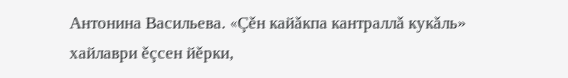Антонина Васильева. «Çěн кайǎкпа кантраллǎ кукǎль» хайлаври ěçсен йěрки,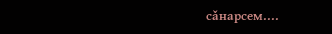сǎнарсем....